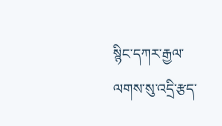སྙིང་དཀར་རྒྱལ་ལགས་སུ་འདྲི་རྩད་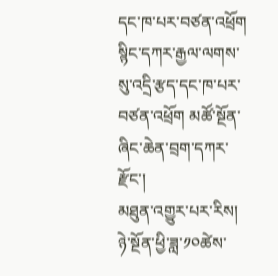དང་ཁ་པར་བཙན་འཕྲོག
སྙིང་དཀར་རྒྱལ་ལགས་སུ་འདྲི་རྩད་དང་ཁ་པར་བཙན་འཕྲོག མཚོ་སྔོན་ཞིང་ཆེན་བྲག་དཀར་རྫོང་།
མཐུན་འགྱུར་པར་རིས།
ཉེ་སྔོན་ཕྱི་ཟླ་༡༠ཚེས་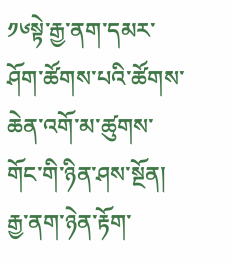༡༦སྟེ་རྒྱ་ནག་དམར་ཤོག་ཚོགས་པའི་ཚོགས་ཆེན་འགོ་མ་ཚུགས་གོང་གི་ཉིན་ཤས་སྔོན། རྒྱ་ནག་ཉེན་རྟོག་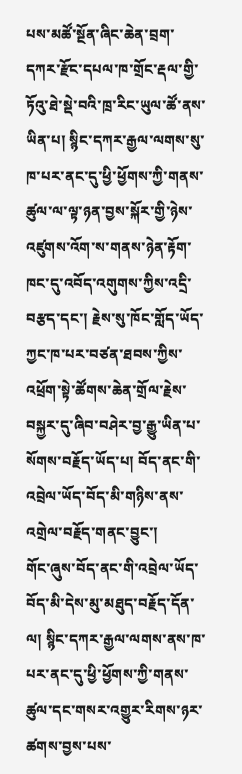པས་མཚོ་སྔོན་ཞིང་ཆེན་བྲག་དཀར་རྫོང་དཔལ་ཁ་གྲོང་རྡལ་གྱི་ཏོའུ་ཐེ་སྡེ་བའི་ཁྲ་རིང་ཡུལ་ཚོ་ནས་ཡིན་པ། སྙིང་དཀར་རྒྱལ་ལགས་སུ་ཁ་པར་ནང་དུ་ཕྱི་ཕྱོགས་ཀྱི་གནས་ཚུལ་ལ་ལྟ་ཉན་བྱས་སྐོར་གྱི་ཉེས་འཛུགས་འོག་ས་གནས་ཉེན་རྟོག་ཁང་དུ་འབོད་འགུགས་ཀྱིས་འདྲི་བརྩད་དང་། རྗེས་སུ་ཁོང་གློད་ཡོད་ཀྱང་ཁ་པར་བཙན་ཐབས་ཀྱིས་འཕྲོག་སྟེ་ཚོགས་ཆེན་གྲོལ་རྗེས་བསྐྱར་དུ་ཞིབ་བཤེར་བྱ་རྒྱུ་ཡིན་པ་སོགས་བརྗོད་ཡོད་པ། བོད་ནང་གི་འབྲེལ་ཡོད་བོད་མི་གཉིས་ནས་འགྲེལ་བརྗོད་གནང་བྱུང་།
གོང་ཞུས་བོད་ནང་གི་འབྲེལ་ཡོད་བོད་མི་དེས་མུ་མཐུད་བརྗོད་དོན་ལ། སྙིང་དཀར་རྒྱལ་ལགས་ནས་ཁ་པར་ནང་དུ་ཕྱི་ཕྱོགས་ཀྱི་གནས་ཚུལ་དང་གསར་འགྱུར་རིགས་ཉར་ཚགས་བྱས་པས་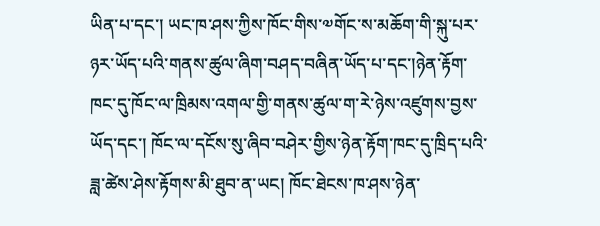ཡིན་པ་དང་། ཡང་ཁ་ཤས་ཀྱིས་ཁོང་གིས་༧གོང་ས་མཆོག་གི་སྐུ་པར་ཉར་ཡོད་པའི་གནས་ཚུལ་ཞིག་བཤད་བཞིན་ཡོད་པ་དང་།ཉེན་རྟོག་ཁང་དུ་ཁོང་ལ་ཁྲིམས་འགལ་གྱི་གནས་ཚུལ་ག་རེ་ཉེས་འཛུགས་བྱས་ཡོད་དང་། ཁོང་ལ་དངོས་སུ་ཞིབ་བཤེར་གྱིས་ཉེན་རྟོག་ཁང་དུ་ཁྲིད་པའི་ཟླ་ཚེས་ཤེས་རྟོགས་མི་ཐུབ་ན་ཡང། ཁོང་ཐེངས་ཁ་ཤས་ཉེན་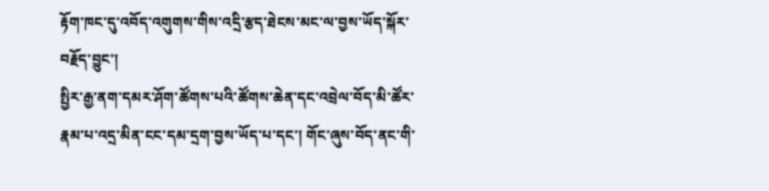རྟོག་ཁང་དུ་འབོད་འགུགས་གིས་འདྲི་རྩད་ཐེངས་མང་ལ་བྱས་ཡོད་སྐོར་བརྗོད་བྱུང་།
སྤྱིར་རྒྱ་ནག་དམར་ཤོག་ཚོགས་པའི་ཚོགས་ཆེན་དང་འབྲེལ་བོད་མི་ཚོར་རྣམ་པ་འདྲ་མིན་ངང་དམ་དྲག་བྱས་ཡོད་པ་དང་། གོང་ཞུས་བོད་ནང་གི་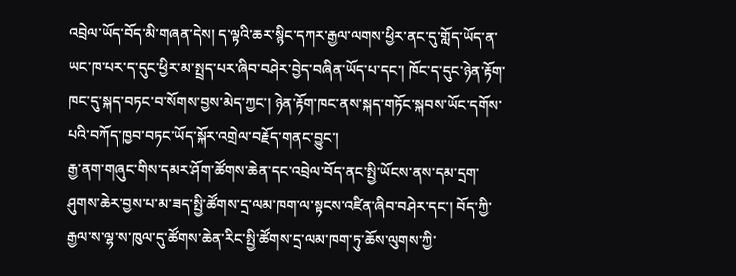འབྲེལ་ཡོད་བོད་མི་གཞན་དེས། ད་ལྟའི་ཆར་སྙིང་དཀར་རྒྱལ་ལགས་ཕྱིར་ནང་དུ་གློད་ཡོད་ན་ཡང་ཁ་པར་ད་དུང་ཕྱིར་མ་སྤྲད་པར་ཞིབ་བཤེར་བྱེད་བཞིན་ཡོད་པ་དང་། ཁོང་ད་དུང་ཉེན་རྟོག་ཁང་དུ་སྐད་བཏང་བ་སོགས་བྱས་མེད་ཀྱང་། ཉེན་རྟོག་ཁང་ནས་སྐད་གཏོང་སྐབས་ཡོང་དགོས་པའི་བཀོད་ཁྱབ་བཏང་ཡོད་སྐོར་འགྲེལ་བརྗོད་གནང་བྱུང་།
རྒྱ་ནག་གཞུང་གིས་དམར་ཤོག་ཚོགས་ཆེན་དང་འབྲེལ་བོད་ནང་སྤྱི་ཡོངས་ནས་དམ་དྲག་ཤུགས་ཆེར་བྱས་པ་མ་ཟད་སྤྱི་ཚོགས་དྲ་ལམ་ཁག་ལ་སྟངས་འཛིན་ཞིབ་བཤེར་དང་། བོད་ཀྱི་རྒྱལ་ས་ལྷ་ས་ཁུལ་དུ་ཚོགས་ཆེན་རིང་སྤྱི་ཚོགས་དྲ་ལམ་ཁག་ཏུ་ཆོས་ལུགས་ཀྱི་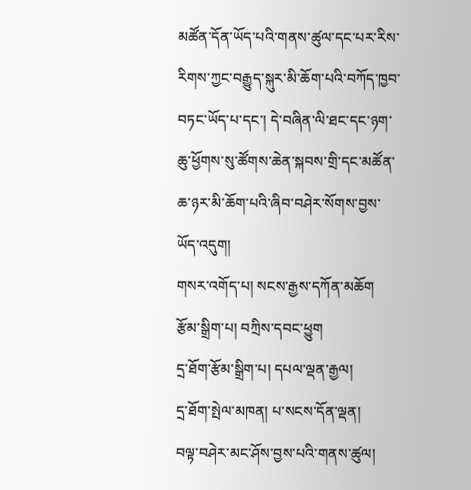མཚོན་དོན་ཡོད་པའི་གནས་ཚུལ་དང་པར་རིས་རིགས་ཀྱང་བརྒྱུད་སྐུར་མི་ཆོག་པའི་བཀོད་ཁྱབ་བཏང་ཡོད་པ་དང་། དེ་བཞིན་ལི་ཐང་དང་ཉག་ཆུ་ཕྱོགས་སུ་ཚོགས་ཆེན་སྐབས་གྲི་དང་མཚོན་ཆ་ཉར་མི་ཆོག་པའི་ཞིབ་བཤེར་སོགས་བྱས་ཡོད་འདུག།
གསར་འགོད་པ། སངས་རྒྱས་དཀོན་མཆོག
རྩོམ་སྒྲིག་པ། བཀྲིས་དབང་ཕྱུག
དྲ་ཐོག་རྩོམ་སྒྲིག་པ། དཔལ་ལྡན་རྒྱལ།
དྲ་ཐོག་སྤེལ་མཁན། པ་སངས་དོན་ལྡན།
བལྟ་བཤེར་མང་ཤོས་བྱས་པའི་གནས་ཚུལ།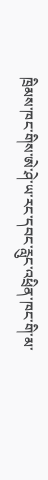ཁྲིམས་ཁང་གིས་ཨེ་ཤེ་ཡ་རང་དབང་རླུང་འཕྲིན་ཁང་གི་མ་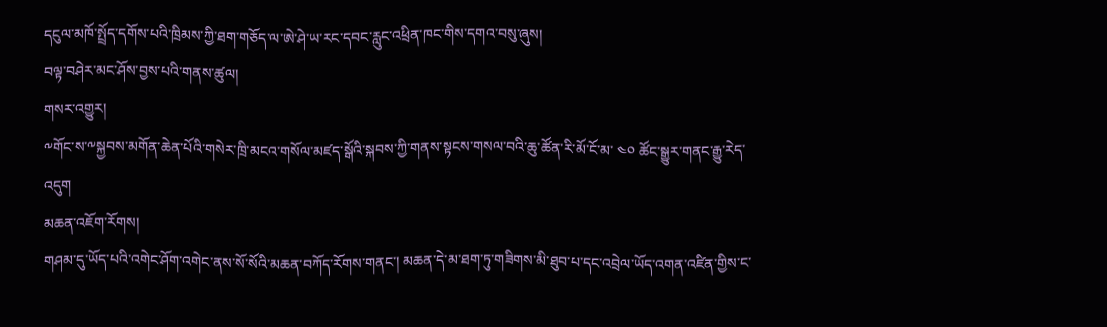དངུལ་མཁོ་སྤྲོད་དགོས་པའི་ཁྲིམས་ཀྱི་ཐག་གཅོད་ལ་ཨེ་ཤེ་ཡ་རང་དབང་རླུང་འཕྲིན་ཁང་གིས་དགའ་བསུ་ཞུས།
བལྟ་བཤེར་མང་ཤོས་བྱས་པའི་གནས་ཚུལ།
གསར་འགྱུར།
༸གོང་ས་༸སྐྱབས་མགོན་ཆེན་པོའི་གསེར་ཁྲི་མངའ་གསོལ་མཛད་སྒོའི་སྐབས་ཀྱི་གནས་སྟངས་གསལ་བའི་ཆུ་ཚོན་རི་མོ་ངོ་མ་ ༤༠ ཚོང་སྒྱུར་གནང་རྒྱུ་རེད་འདུག
མཆན་འཇོག་རོགས།
གཤམ་དུ་ཡོད་པའི་འགེང་ཤོག་འགེང་ནས་སོ་སོའི་མཆན་བཀོད་རོགས་གནང་། མཆན་དེ་མ་ཐག་ཏུ་གཟིགས་མི་ཐུབ་པ་དང་འབྲེལ་ཡོད་འགན་འཛིན་གྱིས་ང་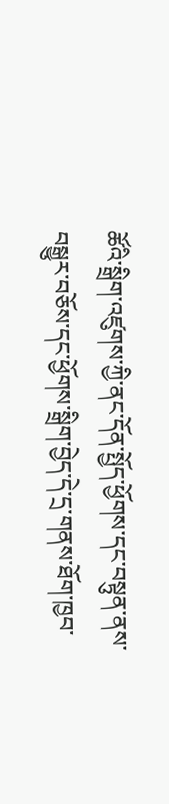ཚོའི་སྒྲིག་འཛུགས་ཀྱི་ནང་དོན་སྤྱོད་ཕྱོགས་དང་བསྟུན་ནས་བསྒྱུར་བཅོས་དང་ཕྱོགས་སྒྲིག་བྱེད་དེ་དྲ་གནས་ཐོག་ཁྱབ་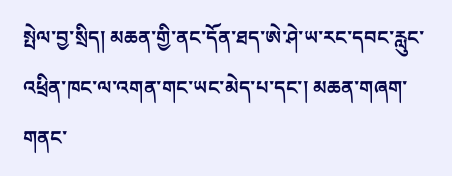སྤེལ་བྱ་སྲིད། མཆན་གྱི་ནང་དོན་ཐད་ཨེ་ཤེ་ཡ་རང་དབང་རླུང་འཕྲིན་ཁང་ལ་འགན་གང་ཡང་མེད་པ་དང་། མཆན་གཞག་གནང་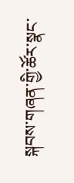སྐབས་གཞན་གྱི་ཚོར་སྣང་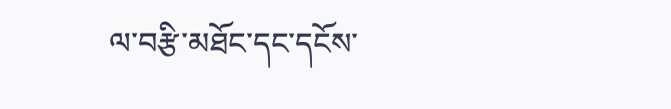ལ་བརྩི་མཐོང་དང་དངོས་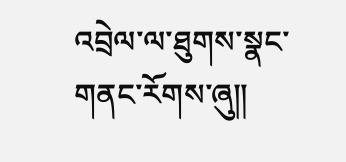འབྲེལ་ལ་ཐུགས་སྣང་གནང་རོགས་ཞུ༎